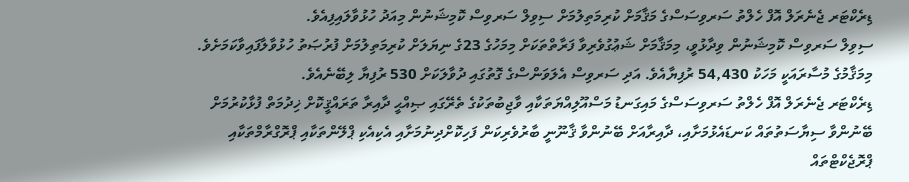ޑިރެކްޓަރ ޖެނެރަލް އޮފް ހެލްތު ސަރވިސަސްގެ މަޤާމަށް ކުރިމަތިލުމަށް ސިވިލް ސަރވިސް ކޮމިޝަނުން މިއަދު ހުޅުވާލައިފިއެވެ.
ސިވިލް ސަރވިސް ކޮމިޝަނުން ވިދާޅުވީ، މިމަޤާމަށް ޝަޢުގުވެރިވާ ފަރާތްތަކަށް މިމަހުގެ 23ގެ ނިޔަލަށް ކުރިމަތިލުމަށް ފުރުޞަތު ހުޅުވާލާފައިވާކަމަށެވެ. މިމަޤާމުގެ މުސާރައަކީ މަހަކު 54,430 ރުފިޔާއެވެ. އަދި ސަރވިސް އެލަވަންސްގެ ގޮތުގައި ދުވާލަކަށް 530 ރުފިޔާ ލިބޭނެއެވެ.
ޑިރެކްޓަރ ޖެނެރަލް އޮފް ހެލްތު ސަރވިސަސްގެ މައިގަނޑު މަސްއޫލިއްޔަތަކާއި ވާޖިބުތަކުގެ ތެރޭގައި ޞިއްޙީ ދާއިރާ ތަރައްޤީކޮށް ޚިދުމަތް ފުޅާކުރުމަށް ބޭނުންވާ ސިޔާސަތުތައް ކަނޑައެޅުމަށާއި، ދާއިރާއަށް ބޭނުންވާ ޤާނޫނީ ބާރުވެރިކަން ފަހިކޮށްދިނުމަށާއި އެކިއެކި ޕްލޭންތަކާއި ޕްރޮގްރާމްތަކާއި ޕްރޮޖެކްޓްތައް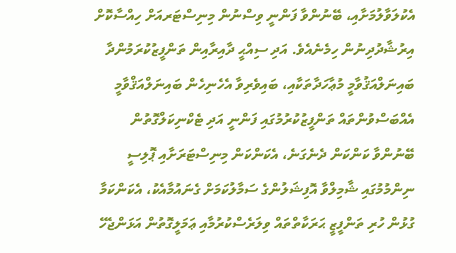އެކުލަވާލުމަށާއި، ބޭނުންވާ ފަންނީ ވިސްނުން މިނިސްޓަރއަށް ހިއްސާކޮށް އިރުޝާދުދިނުން ހިމެނެއެވެ. އަދި ސިއްޙީ ދާއިރާއިން ތަންފީޒުކުރަމުންދާ ބައިނަލްއަޤުވާމީ މުޢާހަދާތަކާއި، ބައިވެރިވާ އެހެނިހެން ބައިނަލްއަޤްވާމީ އެއްބަސްވުންތައް ތަންފީޒުކުރުމުގައި ފަންނީ އަދި ޓެކްނިކަލްގޮތުން ބޭނުންވާ ކަންކަން ދެނެގަނެ، އެކަންކަން މިނިސްޓަރަށާއި ޕޮލިސީ ނިންމުމުގައި ޝާމިލްވާ އޮފިޝަލުންގެ ސަމާލުކަމަށް ގެނައުމާއެކު، އެކަންކަމާ ގުޅުން ހުރި ތަންފީޒީ ޙަރަކާތްތައް ވިލަރެސްކުރުމާއި ޢަމަލީގޮތުން އަޅަންޖެހޭ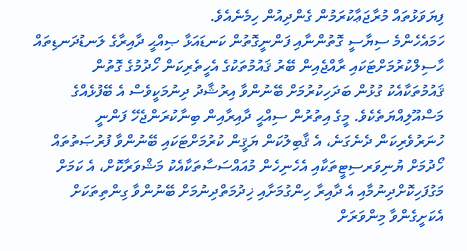ފިޔަވަޅުތައް މުރާޖަޢާކުރަމުން ގެންދިއުން ހިމެނެއެވެ.
ހަމައެހެންމެ ސިޔާސީ ގޮތުންނާއި ފަންނީގޮތުން ކަނޑައަޅާ ޞިއްޙީ ދާއިރާގެ ލަނޑުދަނޑިތައް ހާސިލްކުރުމަށްޓަކައި ރާއްޖެއިން ބޭރު ޤައުމުތަކުގެ އެހީތެރިކަން ހޯދުމުގެ ގޮތުން ޤައުމުތަކާއެކު ގުޅުން ބަދަހިކުރުމަށް ބޭނުންވާ އިރުޝާދު ދިނުމަކީވެސް އެ ބޭފުޅެއްގެ މަސްއޫލިއްޔަތެކެވެ. މީގެ އިތުރުން ސިއްޙީ ދާއިރާއިން ބިނާކުރަންޖެހޭ ފަންނީ ހުނަރުވެރިކަން ދެނެގަނެ، އެ ޤާބިލުކަން ޔަޤީން ކުރުމަށްޓަކައި ބޭނުންވާ ފުރުޞަތުތައް ހޯދުމަށް ޔުނިވަރސިޓީތަކާއި އެހެނިހެން މުއައްސަސާތަކާއެކު މަޝްވަރާކޮށް، އެ ކަމަށް މަގުފަހިކޮށްދިނުމާއި އެ ދާއިރާ ހިންގުމަށާއި ޚިދުމަތްދިނުމަށް ބޭނުންވާ ގިންތިތަކަށް އެކަށީގެންވާ މިންވަރަށް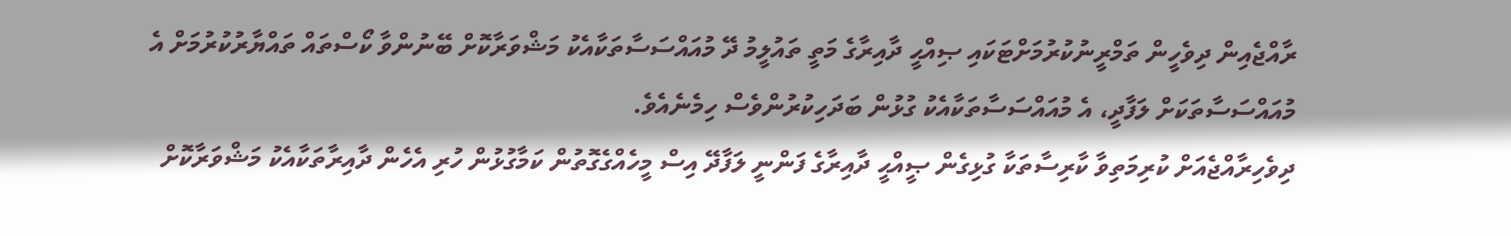ރާއްޖެއިން ދިވެހީން ތަމްރީނުކުރުމަށްޓަކައި ޞިއްޙީ ދާއިރާގެ މަތީ ތައުލީމު ދޭ މުއައްސަސާތަކާއެކު މަޝްވަރާކޮށް ބޭނުންވާ ކޯސްތައް ތައްޔާރުކުރުމަށް އެ މުއައްސަސާތަކަށް ލަފާދީ، އެ މުއައްސަސާތަކާއެކު ގުޅުން ބަދަހިކުރުންވެސް ހިމެނެއެވެ.
ދިވެހިރާއްޖެއަށް ކުރިމަތިވާ ކާރިސާތަކާ ގުޅިގެން ޞީއްޙީ ދާއިރާގެ ފަންނީ ލަފާދޭ އިސް މީހެއްގެގޮތުން ކަމާގުޅުން ހުރި އެހެން ދާއިރާތަކާއެކު މަޝްވަރާކޮށް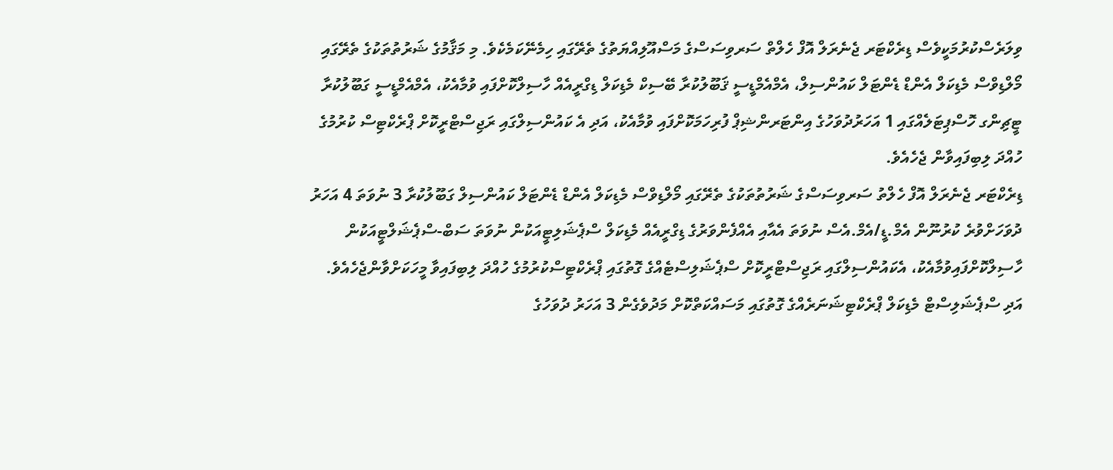ވިލަރެސްކުރުމަކީވެސް ޑިރެކްޓަރ ޖެނެރަލް އޮފް ހެލްތް ސަރވިސަސްގެ މަސްއޫލިއްޔަތުގެ ތެރޭގައި ހިމެނޭކަމެކެވެ. މި މަޤާމުގެ ޝަރުތުތަކުގެ ތެރޭގައި މޯލްޑިވްސް މެޑިކަލް އެންޑް ޑެންޓަލް ކައުންސިލް، އެމްއެމްޑީސީ ޤަބޫލުކުރާ ބޭސިކް މެޑިކަލް ޑިގްރީއެއް ހާސިލްކޮށްފައި ވުމާއެކު، އެމްއެމްޑީސީ ގަބޫލުކުރާ ޓީޗިންގ ހޮސްޕިޓަލެއްގައި 1 އަހަރުދުވަހުގެ އިންޓަރންޝިޕް ފުރިހަމަކޮށްފައި ވުމާއެކު، އަދި އެ ކައުންސިލްގައި ރަޖިސްޓްރީކޮށް ޕްރެކްޓިސް ކުރުމުގެ ހުއްދަ ލިބިފައިވާން ޖެހެއެވެ.
ޑިރެކްޓަރ ޖެނެރަލް އޮފް ހެލްތު ސަރވިސަސްގެ ޝަރުތުތަކުގެ ތެރޭގައި މޯލްޑިވްސް މެޑިކަލް އެންޑް ޑެންޓަލް ކައުންސިލް ގަބޫލުކުރާ 3 ނުވަތަ 4 އަހަރު ދުވަހަށްވުރެ ކުރުނޫން އެމް.ޑީ/އެމް.އެސް ނުވަތަ އެއާއި އެއްފެންވަރުގެ ޑިގްރީއެއް މެޑިކަލް ސްޕެޝަލިޓީއަކުން ނުވަތަ ސަބް-ސްޕެޝަލްޓީއަކުން ހާސިލްކޮށްފައިވުމާއެކު، އެކައުންސިލްގައި ރަޖިސްޓްރީކޮށް ސްޕެޝަލިސްޓެއްގެ ގޮތުގައި ޕްރެކްޓިސްކުރުމުގެ ހުއްދަ ލިބިފައިވާ މީހަކަށްވާންޖެހެއެވެ. އަދި ސްޕެޝަލިސްޓް މެޑިކަލް ޕްރެކްޓިޝަނަރެއްގެ ގޮތުގައި މަސައްކަތްކޮށް މަދުވެގެން 3 އަހަރު ދުވަހުގެ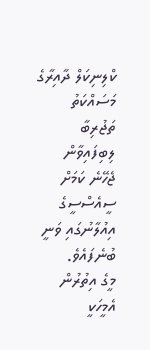ކްލިނިކަލް ދާއިރާގެ މަސައްކަތު ތަޖުރިބާ ލިބިފައިވާން ޖެހޭނެ ކަމަށް ސީއެސްސީގެ އިއުލާނުގައި ވަނީ ބުނެފައެވެ.
މީގެ އިތުރުން އެމީހަކީ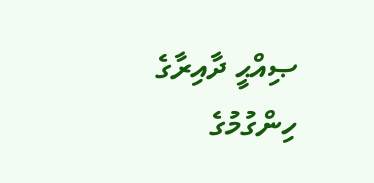ޞިއްޙީ ދާއިރާގެ ހިންގުމުގެ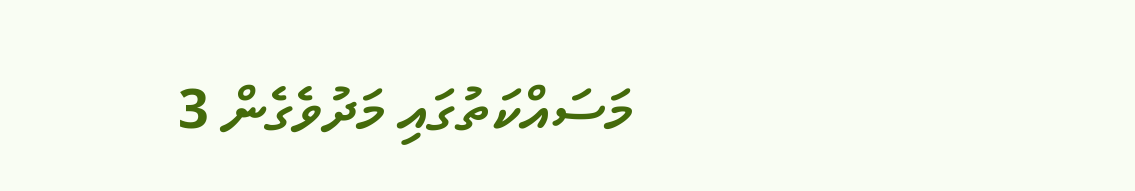މަސައްކަތުގައި މަދުވެގެން 3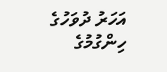އަހަރު ދުވަހުގެ ހިންގުމުގެ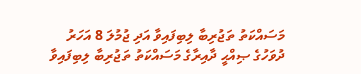މަސައްކަތު ތަޖުރިބާ ލިބިފައިވާ އަދި ޖުމުލަ 8 އަހަރު ދުވަހުގެ ޞިއްޙީ ދާއިރާގެ މަސައްކަތު ތަޖުރިބާ ލިބިފައިވާ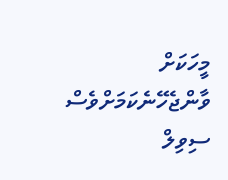މީހަކަށް ވާންޖެހޭނެކަމަށްވެސް ސިވިލް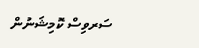ސަރވިސް ކޮމިޝަނުން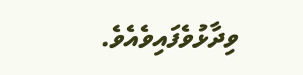ވިދާޅުވެފައިވެއެވެ.